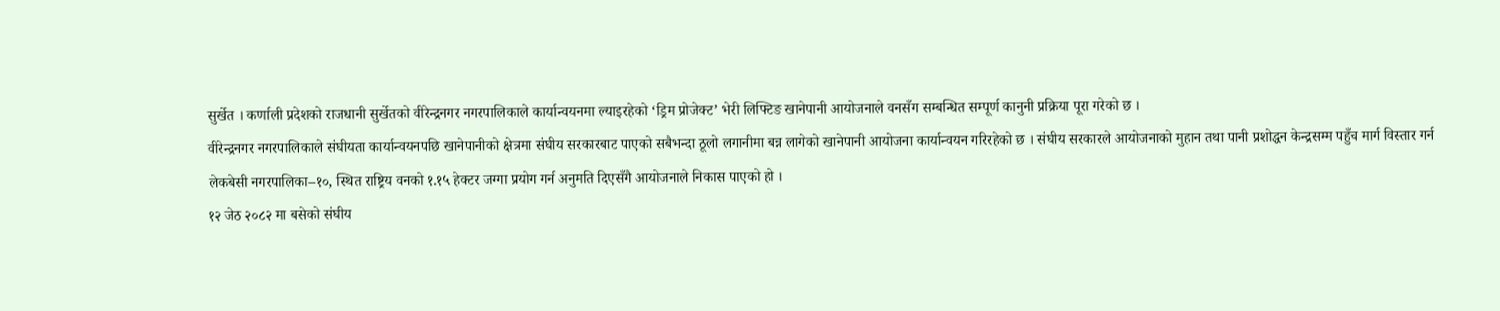सुर्खेत । कर्णाली प्रदेशको राजधानी सुर्खेतको वीरेन्द्रनगर नगरपालिकाले कार्यान्वयनमा ल्याइरहेको ‘ड्रिम प्रोजेक्ट’ भेरी लिफ्टिङ खानेपानी आयोजनाले वनसँग सम्बन्धित सम्पूर्ण कानुनी प्रक्रिया पूरा गरेको छ ।
वीरेन्द्रनगर नगरपालिकाले संघीयता कार्यान्वयनपछि खानेपानीको क्षेत्रमा संघीय सरकारबाट पाएको सबैभन्दा ठूलो लगानीमा बन्न लागेको खानेपानी आयोजना कार्यान्वयन गरिरहेको छ । संघीय सरकारले आयोजनाको मुहान तथा पानी प्रशोद्धन केन्द्रसम्म पहुँच मार्ग विस्तार गर्न लेकबेसी नगरपालिका–१०, स्थित राष्ट्रिय वनको १.१५ हेक्टर जग्गा प्रयोग गर्न अनुमति दिएसँगै आयोजनाले निकास पाएको हो ।
१२ जेठ २०८२ मा बसेको संघीय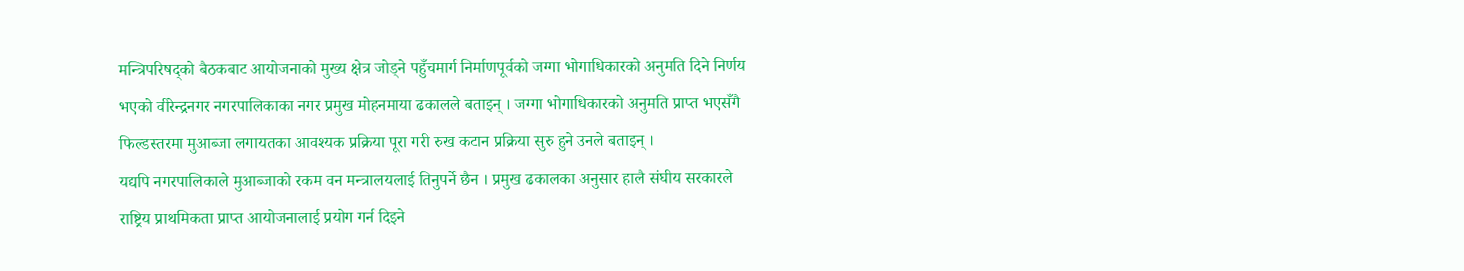मन्त्रिपरिषद्को बैठकबाट आयोजनाको मुख्य क्षेत्र जोड्ने पहुँचमार्ग निर्माणपूर्वको जग्गा भोगाधिकारको अनुमति दिने निर्णय भएको वीरेन्द्रनगर नगरपालिकाका नगर प्रमुख मोहनमाया ढकालले बताइन् । जग्गा भोगाधिकारको अनुमति प्राप्त भएसँगै फिल्डस्तरमा मुआब्जा लगायतका आवश्यक प्रक्रिया पूरा गरी रुख कटान प्रक्रिया सुरु हुने उनले बताइन् ।
यद्यपि नगरपालिकाले मुआब्जाको रकम वन मन्त्रालयलाई तिनुपर्ने छैन । प्रमुख ढकालका अनुसार हालै संघीय सरकारले राष्ट्रिय प्राथमिकता प्राप्त आयोजनालाई प्रयोग गर्न दिइने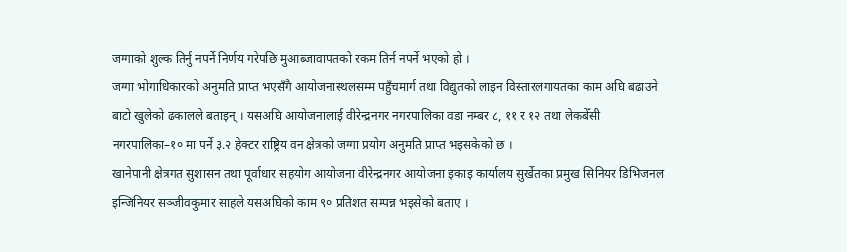जग्गाको शुल्क तिर्नु नपर्ने निर्णय गरेपछि मुआब्जावापतको रकम तिर्न नपर्ने भएको हो ।
जग्गा भोगाधिकारको अनुमति प्राप्त भएसँगै आयोजनास्थलसम्म पहुँचमार्ग तथा विद्युतको लाइन विस्तारलगायतका काम अघि बढाउने बाटो खुलेको ढकालले बताइन् । यसअघि आयोजनालाई वीरेन्द्रनगर नगरपालिका वडा नम्बर ८, ११ र १२ तथा लेकबेँसी नगरपालिका–१० मा पर्ने ३.२ हेक्टर राष्ट्रिय वन क्षेत्रको जग्गा प्रयोग अनुमति प्राप्त भइसकेको छ ।
खानेपानी क्षेत्रगत सुशासन तथा पूर्वाधार सहयोग आयोजना वीरेन्द्रनगर आयोजना इकाइ कार्यालय सुर्खेतका प्रमुख सिनियर डिभिजनल इन्जिनियर सञ्जीवकुमार साहले यसअघिको काम ९० प्रतिशत सम्पन्न भइसेको बताए ।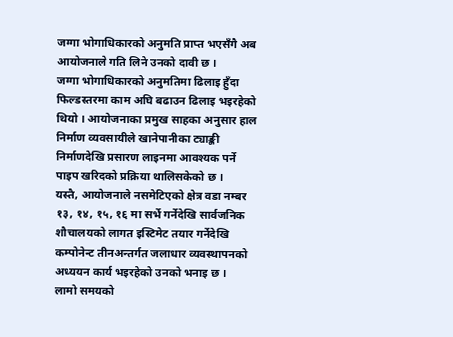जग्गा भोगाधिकारको अनुमति प्राप्त भएसँगै अब आयोजनाले गति लिने उनको दावी छ ।
जग्गा भोगाधिकारको अनुमतिमा ढिलाइ हुँदा फिल्डस्तरमा काम अघि बढाउन ढिलाइ भइरहेको थियो । आयोजनाका प्रमुख साहका अनुसार हाल निर्माण व्यवसायीले खानेपानीका ट्याङ्की निर्माणदेखि प्रसारण लाइनमा आवश्यक पर्ने पाइप खरिदको प्रक्रिया थालिसकेको छ ।
यस्तै, आयोजनाले नसमेटिएको क्षेत्र वडा नम्बर १३, १४, १५, १६ मा सर्भे गर्नेदेखि सार्वजनिक शौचालयको लागत इस्टिमेट तयार गर्नेदेखि कम्पोनेन्ट तीनअन्तर्गत जलाधार व्यवस्थापनको अध्ययन कार्य भइरहेको उनको भनाइ छ ।
लामो समयको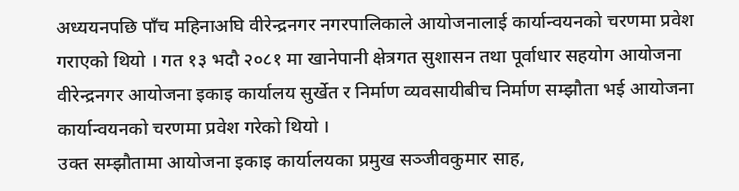अध्ययनपछि पाँच महिनाअघि वीरेन्द्रनगर नगरपालिकाले आयोजनालाई कार्यान्वयनको चरणमा प्रवेश गराएको थियो । गत १३ भदौ २०८१ मा खानेपानी क्षेत्रगत सुशासन तथा पूर्वाधार सहयोग आयोजना वीरेन्द्रनगर आयोजना इकाइ कार्यालय सुर्खेत र निर्माण व्यवसायीबीच निर्माण सम्झौता भई आयोजना कार्यान्वयनको चरणमा प्रवेश गरेको थियो ।
उक्त सम्झौतामा आयोजना इकाइ कार्यालयका प्रमुख सञ्जीवकुमार साह,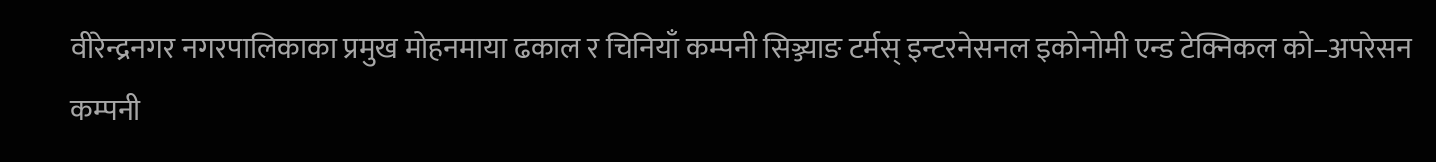वीरेन्द्रनगर नगरपालिकाका प्रमुख मोहनमाया ढकाल र चिनियाँ कम्पनी सिञ्ज्याङ टर्मस् इन्टरनेसनल इकोनोमी एन्ड टेक्निकल को–अपरेसन कम्पनी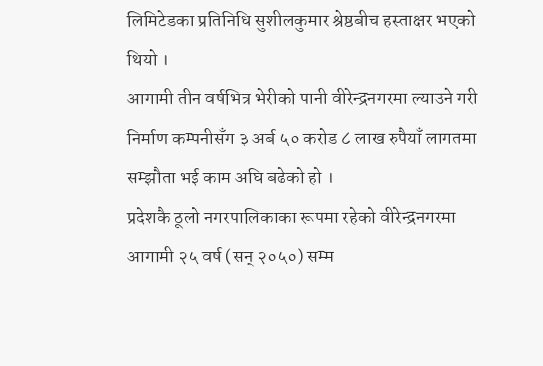लिमिटेडका प्रतिनिधि सुशीलकुमार श्रेष्ठबीच हस्ताक्षर भएको थियो ।
आगामी तीन वर्षभित्र भेरीको पानी वीरेन्द्रनगरमा ल्याउने गरी निर्माण कम्पनीसँग ३ अर्ब ५० करोड ८ लाख रुपैयाँ लागतमा सम्झौता भई काम अघि बढेको हो ।
प्रदेशकै ठूलो नगरपालिकाका रूपमा रहेको वीरेन्द्रनगरमा आगामी २५ वर्ष (सन् २०५०) सम्म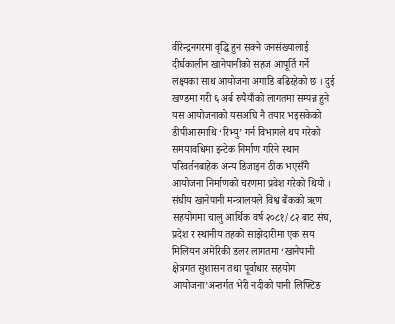वीरेन्द्रनगरमा वृद्धि हुन सक्ने जनसंख्यालाई दीर्घकालीन खानेपानीको सहज आपूर्ति गर्ने लक्ष्यका साथ आयोजना अगाडि बढिरहेको छ । दुई खण्डमा गरी ६ अर्ब रुपैयाँको लागतमा सम्पन्न हुने यस आयोजनाको यसअघि नै तयार भइसकेको डीपीआरमाथि ‘रिभ्यु’ गर्न विभागले थप गरेको समयावधिमा इन्टेक निर्माण गरिने स्थान परिवर्तनबाहेक अन्य डिजाइन ठीक भएसँगै आयोजना निर्माणको चरणमा प्रवेश गरेको थियो ।
संघीय खानेपानी मन्त्रालयले विश्व बैंकको ऋण सहयोगमा चालु आर्थिक वर्ष २०८१/८२ बाट संघ, प्रदेश र स्थानीय तहको साझेदारीमा एक सय मिलियन अमेरिकी डलर लागतमा ‘खानेपानी क्षेत्रगत सुशासन तथा पूर्वाधार सहयोग आयोजना’अन्तर्गत भेरी नदीको पानी लिफ्टिङ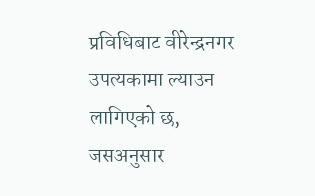प्रविधिबाट वीरेन्द्रनगर उपत्यकामा ल्याउन लागिएको छ, जसअनुसार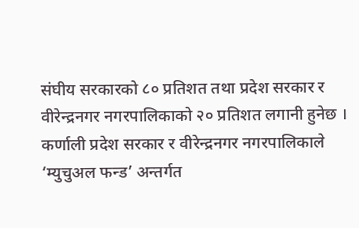संघीय सरकारको ८० प्रतिशत तथा प्रदेश सरकार र वीरेन्द्रनगर नगरपालिकाको २० प्रतिशत लगानी हुनेछ ।
कर्णाली प्रदेश सरकार र वीरेन्द्रनगर नगरपालिकाले ‘म्युचुअल फन्ड’ अन्तर्गत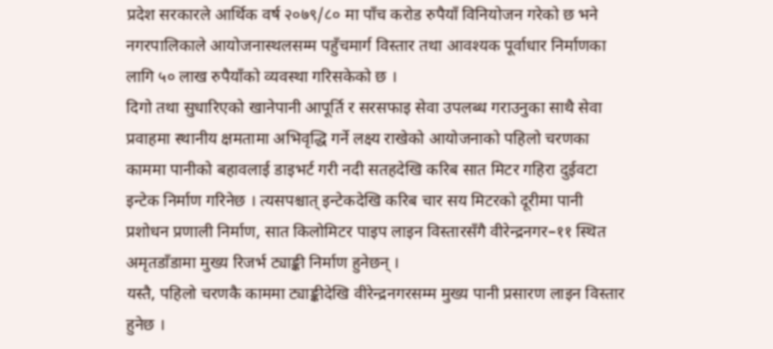प्रदेश सरकारले आर्थिक वर्ष २०७९/८० मा पाँच करोड रुपैयाँ विनियोजन गरेको छ भने नगरपालिकाले आयोजनास्थलसम्म पहुँचमार्ग विस्तार तथा आवश्यक पूर्वाधार निर्माणका लागि ५० लाख रुपैयाँको व्यवस्था गरिसकेको छ ।
दिगो तथा सुधारिएको खानेपानी आपूर्ति र सरसफाइ सेवा उपलब्ध गराउनुका साथै सेवा प्रवाहमा स्थानीय क्षमतामा अभिवृद्धि गर्ने लक्ष्य राखेको आयोजनाको पहिलो चरणका काममा पानीको बहावलाई डाइभर्ट गरी नदी सतहदेखि करिब सात मिटर गहिरा दुईवटा इन्टेक निर्माण गरिनेछ । त्यसपश्चात् इन्टेकदेखि करिब चार सय मिटरको दूरीमा पानी प्रशोधन प्रणाली निर्माण, सात किलोमिटर पाइप लाइन विस्तारसँगै वीरेन्द्रनगर–११ स्थित अमृतडाँडामा मुख्य रिजर्भ ट्याङ्की निर्माण हुनेछन् ।
यस्तै, पहिलो चरणकै काममा ट्याङ्कीदेखि वीरेन्द्रनगरसम्म मुख्य पानी प्रसारण लाइन विस्तार हुनेछ ।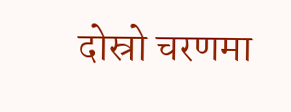दोस्रो चरणमा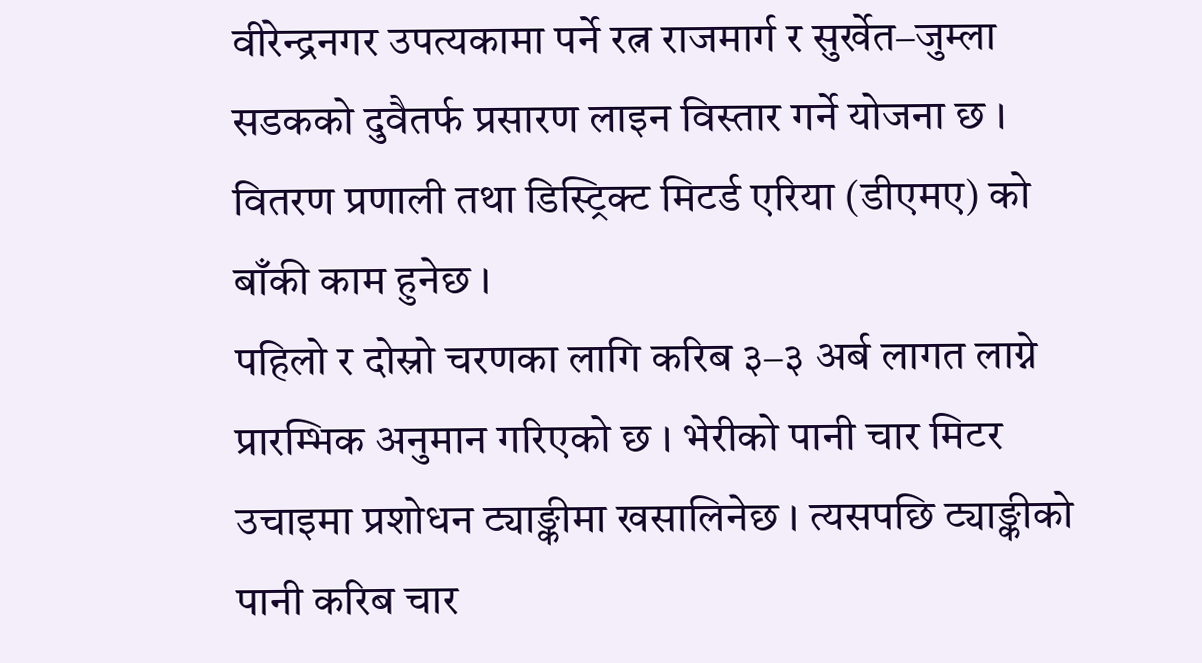वीरेन्द्रनगर उपत्यकामा पर्ने रत्न राजमार्ग र सुर्खेत–जुम्ला सडकको दुवैतर्फ प्रसारण लाइन विस्तार गर्ने योजना छ । वितरण प्रणाली तथा डिस्ट्रिक्ट मिटर्ड एरिया (डीएमए) को बाँकी काम हुनेछ ।
पहिलो र दोस्रो चरणका लागि करिब ३–३ अर्ब लागत लाग्ने प्रारम्भिक अनुमान गरिएको छ । भेरीको पानी चार मिटर उचाइमा प्रशोधन ट्याङ्कीमा खसालिनेछ । त्यसपछि ट्याङ्कीको पानी करिब चार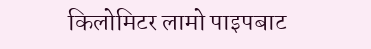किलोमिटर लामो पाइपबाट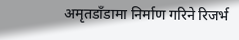अमृतडाँडामा निर्माण गरिने रिजर्भ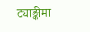ट्याङ्कीमा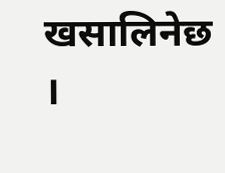खसालिनेछ ।